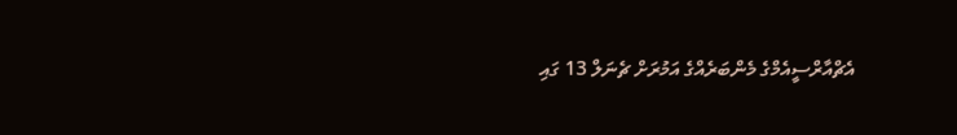އެޗްއާރްސީއެމްގެ މެންބަރެއްގެ އަމުރަށް ޗެނަލް 13 ގައި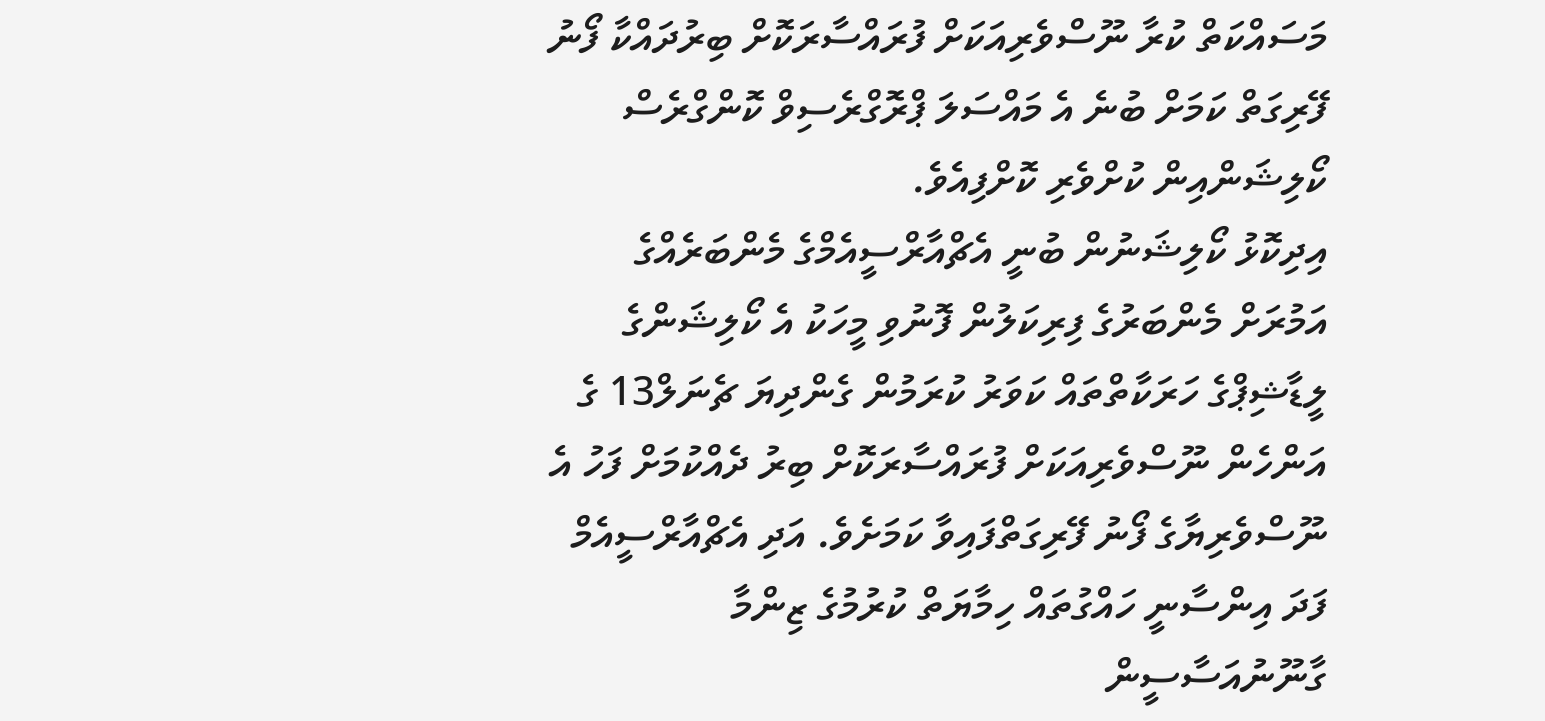މަސައްކަތް ކުރާ ނޫސްވެރިއަކަށް ފުރައްސާރަކޮށް ބިރުދައްކާ ފޯނު ފޭރިގަތް ކަމަށް ބުނެ އެ މައްސަލަ ޕްރޮގްރެސިވް ކޮންގްރެސް ކޯލިޝަންއިން ކުށްވެރި ކޮށްފިއެވެ.
އިދިކޮޅު ކޯލިޝަނުން ބުނީ އެޗްއާރްސީއެމްގެ މެންބަރެއްގެ އަމުރަށް މެންބަރުގެ ފިރިކަލުން ފޮނުވި މީހަކު އެ ކޯލިޝަންގެ ލީޑާޝިޕްގެ ހަރަކާތްތައް ކަވަރު ކުރަމުން ގެންދިޔަ ޗެނަލް13 ގެ އަންހެން ނޫސްވެރިއަކަށް ފުރައްސާރަކޮށް ބިރު ދެއްކުމަށް ފަހު އެ ނޫސްވެރިޔާގެ ފޯނު ފޭރިގަތްފައިވާ ކަމަށެވެ. އަދި އެޗްއާރްސީއެމް ފަދަ އިންސާނީ ހައްގުތައް ހިމާޔަތް ކުރުމުގެ ޒިންމާ ގާނޫނުއަސާސީން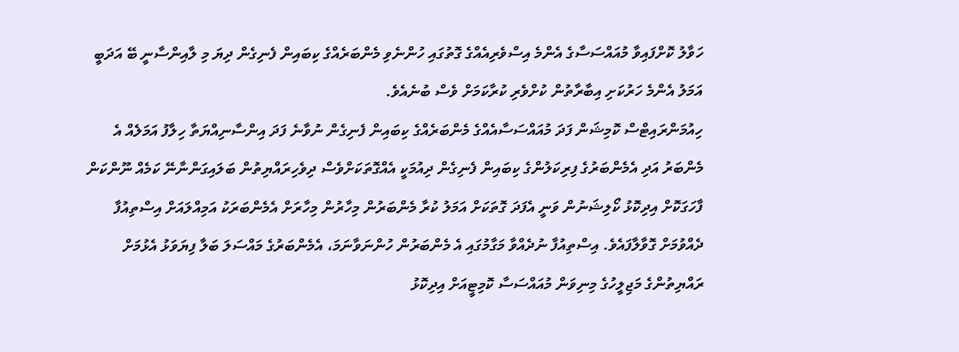ހަވާލު ކޮށްފައިވާ މުއައްސަސާގެ އެންމެ އިސްވެރިއެއްގެ ގޮތުގައި ހުންނެވި މެންބަރެއްގެ ކިބައިން ފެނިގެން ދިޔަ މި ލާއިންސާނީ ބޭ އަދަބީ އަމަލު އެންމެ ހަރުކަށި އިބާރާތުން ކުށްވެރި ކުރާކަމަށް ވެސް ބުނެއެވެ.
ހިއުމަންރައިޓްސް ކޮމިޝަން ފަދަ މުއައްސަސާއެއްގެ މެންބަރެއްގެ ކިބައިން ފެނިގެން ނުވާނެ ފަދަ އިންސާނިއްޔަތާ ހިލާފު އަމަލެއް އެ މެންބަރު އަދި އެމެންބަރުގެ ފިރިކަލުންގެ ކިބައިން ފެނިގެން ދިއުމަކީ އެއްގޮތަކަށްވެސް ދިވެހިރައްޔިތުން ބަލައިގަންނާނޭ ކަމެއް ނޫންކަން ފާހަގަކޮށް އިދިކޮޅު ކޯލިޝަނުން ވަނީ އެފަދަ ގޮތަކަށް އަމަލު ކުރާ މެންބަރުން މިހާރުން މިހާރަށް އެމެންބަރަކު އަމިއްލައަށް އިސްތިއުފާ ދެއްވުމަށް ގޮވާލާފައެވެ. އިސްތިއުފާ ނުދެއްވާ މަގާމުގައި އެ މެންބަރުން ހުންނަވާނަމަ، އެމެންބަރުގެ މައްސަލަ ބަލާ ފިޔަވަޅު އެޅުމަށް ރައްޔިތުންގެ މަޖިލީހުގެ މިނިވަން މުއައްސަސާ ކޮމިޓީއަށް އިދިކޮޅު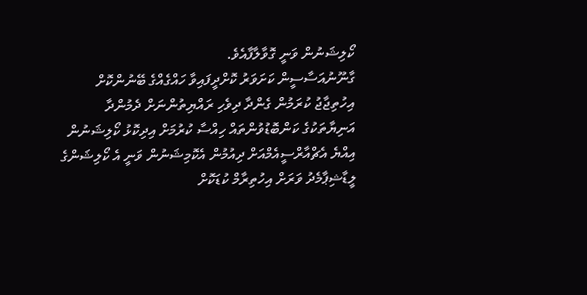ކޯލިޝަނުން ވަނީ ގޮވާލާފާއެވެ.
ގާނޫނުއަސާސީން ކަށަވަރު ކޮށްދީފައިވާ ހައްގެއްގެ ބޭނުންކޮށް އިހުތިޖާޖު ކުރަމުން ގެންދާ ދިވެހި ރައްޔިތުންނަށް ދެމުންދާ އަނިޔާތަކުގެ ކަންބޮޑުވުންތައް ހިއްސާ ކުރުމަށް އިދިކޮޅު ކޯލިޝަނުން އިއްޔެ އެޗްއާރްސީއެމްއަށް ދިއުމުން އެކޮމިޝަނުން ވަނީ އެ ކޯލިޝަންގެ ލީޑާޝިޕާމެދު ވަރަށް އިހުތިރާމް ކުޑަކޮށް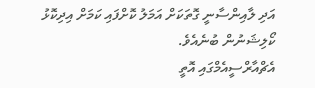އަދި ލާއިންސާނީ ގޮތަކަށް އަމަލު ކޮށްފައި ކަމަށް އިދިކޮޅު ކޯލިޝަނުން ބުނެއެވެ.
އެޗްއާރްސީއެމްގައި އޮތީ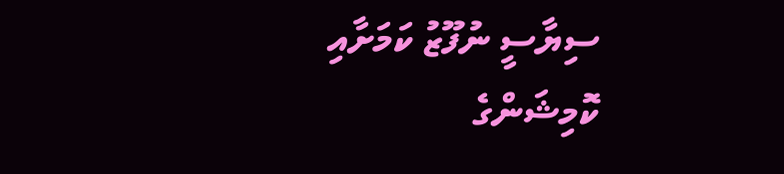ސިޔާސީ ނުފޫޒު ކަމަށާއި ކޮމިޝަންގެ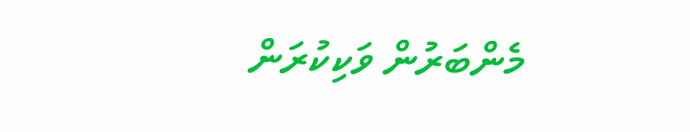މެންބަރުން ވަކިކުރަން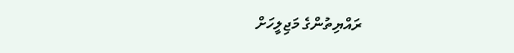ރައްޔިތުންގެ މަޖިލީހަށް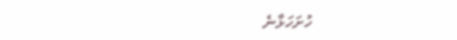ހުށަހަޅާނެ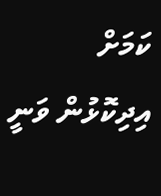ކަމަށް އިދިކޮޅުން ވަނީ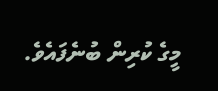މީގެ ކުރިން ބުނެފައެވެ.